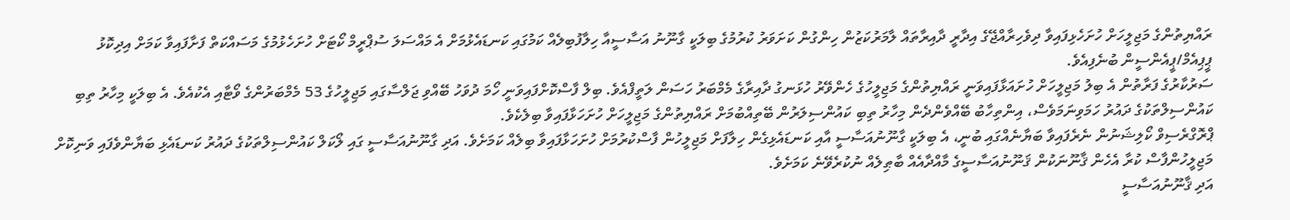ރައްޔިތުންގެ މަޖިލީހަށް ހުށަހެޅިފައިވާ ދިވެހިރާއްޖޭގެ އިދާރީ ދާއިރާތައް ލާމަރުކަޒުން ހިންގުން ކަށަވަރު ކުރުމުގެ ބިލަކީ ގާނޫނު އަސާސީއާ ހިލާފުބިލެއް ކަމުގައި ކަނޑައެޅުމަށް އެ މައްސަލަ ސުޕްރީމް ކޯޓަށް ހުށަހެޅުމުގެ މަސައްކަތް ފަށާފައިވާ ކަމަށް އިދިކޮޅު ޕީޕިއެމް/ޕީއެންސީން ބުނެފިއެވެ.
ސަރުކާރުގެ ފަރާތުން އެ ބިލު މަޖިލީހަށް ހުށައަޅާފައިވަނީ ރައްޔިތުންގެ މަޖިލީހުގެ ހެންވޭރު ހުޅަނގު ދާއިރާގެ މެމްބަރު ހަސަން ލަތީފްއެވެ. ބިލް ފާސްކޮށްފައިވަނީ ހޯމަ ދުވަހު ބޭއްވި ޖަލްސާގައި މަޖިލީހުގެ 53 މެމްބަރުންގެ ވޯޓާއި އެކުއެވެ. އެ ބިލަކީ މިހާރު ތިބި ކައުންސިލްތަކުގެ ދައުރު ހަމަވިނަމަވެސް، އިންތިހާބު ބޭއްވެންދެން މިހާރު ތިބި ކައުންސިލަރުން ބޭތިއްބުމަށް ރައްޔިތުންގެ މަޖިލީހަށް ހުށަހަޅާފައިވާ ބިލެކެވެ.
ޕްރޮގްރެސިވް ކޯލިޝަނުން ނެރެފައިވާ ބަޔާނެއްގައި ބުނީ، އެ ބިލަކީ ގާނޫނުއަސާސީ އާއި ކަނޑައެޅިގެން ހިލާފަށް މަޖިލީހުން ފާސްކުރުމަށް ހުށަހަޅާފައިވާ ބިލެއް ކަމަށެވެ. އަދި ގާނޫނުއަސާސީ ގައި ލޯކަލް ކައުންސިލްތަކުގެ ދައުރު ކަނޑައެޅި ބަޔާންވެފައި ވަނިކޮށް މަޖިލީހުންފާސް ކުރާ އެހެން ޤާނޫނަކުން ޤަނޫނުއަސާސީގެ މާއްދާއެއް ބާޠިލެއް ނުކުރެވޭނެ ކަމަށެވެ.
އަދި ޤާނޫނުއަސާސީ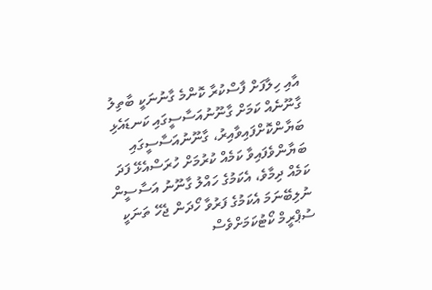އާއި ހިލާފަށް ފާސްކުރާ ކޮންމެ ގާނުނަކީ ބާތިލު ގާނޫނެއް ކަމަށް ގާނޫނުއަސާސީގައި ކަނޑައެޅި ބަޔާންކޮށްފައިވާއިރު، ގާނޫނުއަސާސީގައި ބަޔާންވެފައިވާ ކަމެއް ކުރުމަށް ހުރަސްއެޅޭ ފަދަ ކަމެއް ދިމާވެ، އެކަމުގެ ހައްލު ގާނޫނު އަސާސީން ނުލިބޭނަމަ އެކަމުގެ ފަރުވާ ހޯދަން ޖެހޭ ތަނަކީ ސުޕްރީމް ކޯޓުކަމަށްވެސް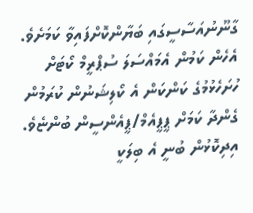ގާނޫނުއަސާސީގައި ބަޔާންކޮށްފައިވާ ކަމަށެވެ. އެހެން ކަމުން އެމައްސަލަ ސުޕްރީމް ކޯޓަށް ހުށަހެޅުމުގެ ކަންކަން އެ ކޯލިޝަނުން ކުރަމުން ގެންދާ ކަމަށް ޕީޕީއެމް/ޕީއެންސީން ބުންޏެވެ.
އިދިކޮޅުން ބުނީ އެ ބިލަކީ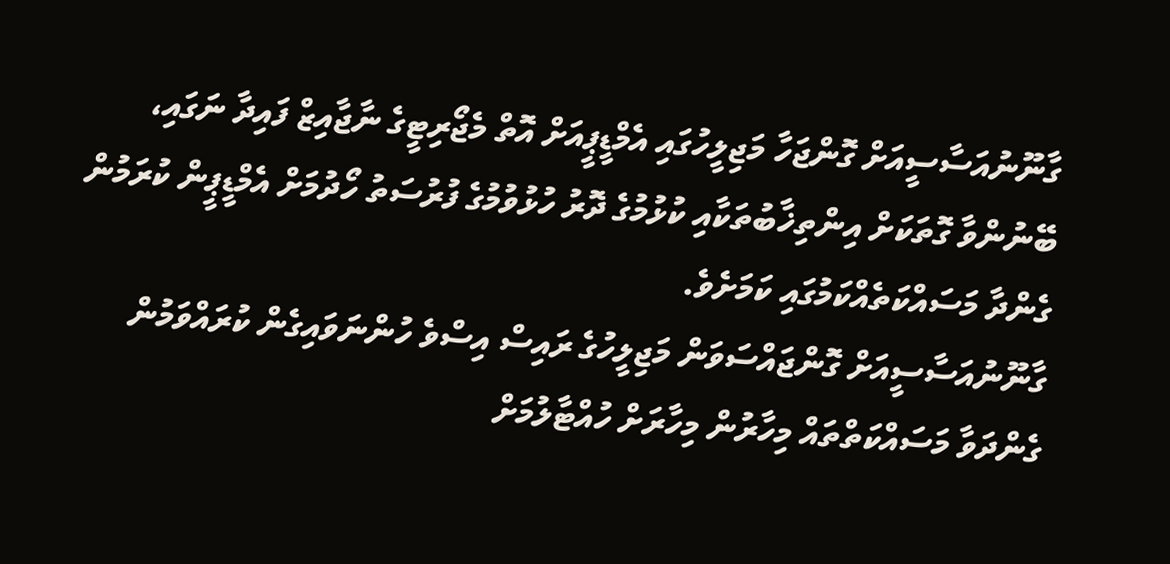ގާނޫނުއަސާސީއަށް ގޮންޖަހާ މަޖިލީހުގައި އެމްޑީޕީއަށް އޮތް މެޖޯރިޓީގެ ނާޖާއިޒް ފައިދާ ނަގައި، ބޭނުންވާ ގޮތަކަށް އިންތިޚާބުތަކާއި ކުޅުމުގެ ދޮރު ހުޅުވުމުގެ ފުރުސަތު ހޯދުމަށް އެމްޑީޕީން ކުރަމުން ގެންދާ މަސައްކަތެއްކަމުގައި ކަމަށެވެ.
ގާނޫނުއަސާސީއަށް ގޮންޖައްސަވަން މަޖިލީހުގެ ރައިސް އިސްވެ ހުންނަވައިގެން ކުރައްވަމުން ގެންދަވާ މަސައްކަތްތައް މިހާރުން މިހާރަށް ހުއްޓާލުމަށް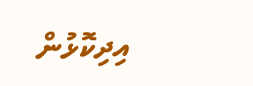އިދިކޮޅުން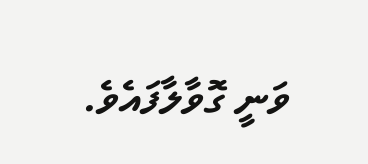ވަނީ ގޮވާލާފައެވެ.